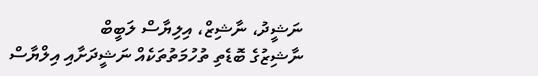ނަޝީދު، ނާޝިޒް، އިލިޔާސް ލަބީބް
ނާޝިޒުގެ ބޮޑެތި ތުހުމަތުތަކެއް ނަޝީދަށާއި އިލްޔާސް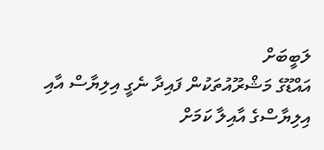ލަބީބަށް
އައްޑޫގެ މަޝްރޫއުތަކުން ފައިދާ ނެގީ އިލިޔާސް އާއި އިލިޔާސްގެ އާއިލާ ކަމަށް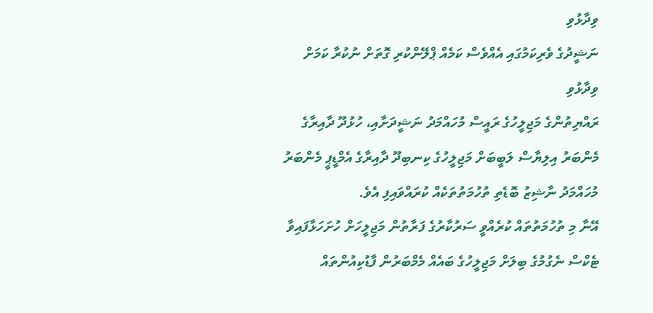ވިދާޅުވި
ނަޝީދުގެ ވެރިކަމުގައި އެއްވެސް ކަމެއް ޕްލޭންކުރި ގޮތަށް ނުކުރާ ކަމަށް ވިދާޅުވި
ރައްޔިތުންގެ މަޖިލީހުގެ ރައީސް މުހައްމަދު ނަޝީދަށާއި، ހުޅުދޫ ދާއިރާގެ މެންބަރު އިލިޔާސް ލަބީބަށް މަޖިލީހުގެ ކިނބިދޫ ދާއިރާގެ އެމްޑީޕީ މެންބަރު މުހައްމަދު ނާޝިޒު ބޮޑެތި ތުހުމަތުތަކެއް ކުރައްވައިފި އެވެ.
އޭނާ މި ތުހުމަތުތައް ކުރެއްވީ ސަރުކާރުގެ ފަރާތުން މަޖިލީހަށް ހުށަހަޅާފައިވާ ޓެކްސް ނެގުމުގެ ބިލަށް މަޖިލީހުގެ ބައެއް މެމްބަރުން ފާޑުކިއުންތައް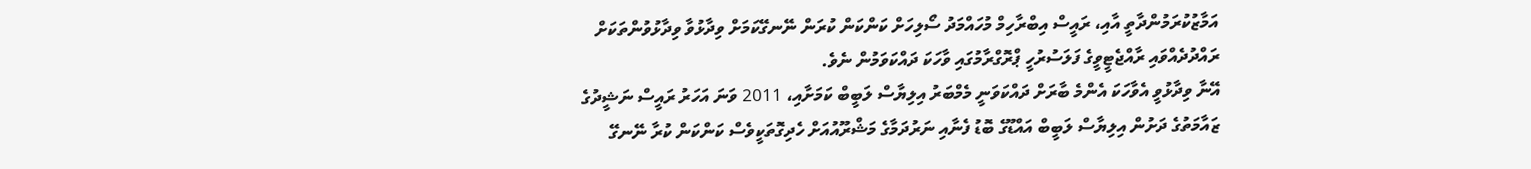އަމާޒުކުރަމުންދާތީ އާއި، ރައީސް އިބްރާހިމް މުހައްމަދު ސޯލިހަށް ކަންކަން ކުރަން ނޭނގޭކަމަށް ވިދާޅުވާ ވިދާޅުވުންތަކަށް ރައްދުދެއްވައި ރާއްޖެޓީވީގެ ފަލަސުރުހީ ޕްރޮގްރާމުގައި ވާހަކަ ދައްކަވަމުން ނެވެ.
އޭނާ ވިދާޅުވީ އެވާހަކަ އެންމެ ބާރަށް ދައްކަވަނީ މެމްބަރު އިލިޔާސް ލަބީބް ކަމަށާއި، 2011 ވަނަ އަހަރު ރައީސް ނަޝީދުގެ ޒައާމަތުގެ ދަށުން އިލިޔާސް ލަބީބް އައްޑޫގެ ބޮޑު ފެނާއި ނަރުދަމާގެ މަޝްރޫއުއަށް ހެދިގޮތަކީވެސް ކަންކަން ކުރާ ނޭނގޭ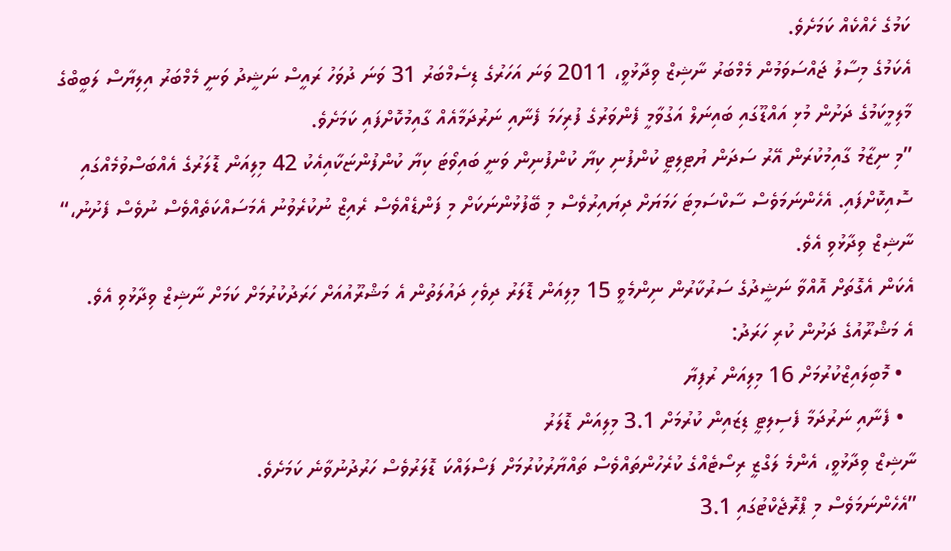ކަމުގެ ހެއްކެއް ކަމަށެވެ.
އެކަމުގެ މިސާލު ޖައްސަވަމުން މެމްބަރު ނާޝިޒް ވިދާޅުވީ، 2011 ވަނަ އަހަރުގެ ޑިސެމްބަރު 31 ވަނަ ދުވަހު ރައީސް ނަޝީދު ވަނީ މެމްބަރު އިލިޔާސް ލަބީބްގެ މާލިމީކަމުގެ ދަށުން މުޅި އައްޑޫގައި ބައިނަލް އަގުވާމީ ފެންވަރުގެ ފުރިހަމަ ފެނާއި ނަރުދަމާއެއް ގާއިމުކޮށްފައި ކަމަށެވެ.
”މި ނިޒާމު ގާއިމުކުރަން އޭރު ސަދަން ޔުޓިލިޓީ ކުންފުނި ކިޔާ ކުންފުނިން ވަނީ ބައިވޯޓަ ކިޔާ ކުންފުންޏަކާއިއެކު 42 މިލިއަން ޑޮލަރުގެ އެއްބަސްވުމެއްގައި ސޮއިކޮށްފައި. އެހެންނަމަވެސް ސާކްސަމިޓަ ހަމަޔަށް ދިޔައިރުވެސް މި ބޭފުޅުންނަކަށް މި ފަންޑެއްވެސް ރެއިޒް ނުކުރެވުނު އެމަސައްކަތެއްވެސް ނުވެސް ފެށުނު،“ ނާޝިޒް ވިދާޅުވި އެވެ.
އެކަން އެގޮތަށް އޮއްވާ ނަޝީދުގެ ސަރުކާރުން ނިންމެވީ 15 މިލިއަން ޑޮލަރު ދިވެހި ދައުލަތުން އެ މަޝްރޫއުއަށް ހަރަދުކުރުމަށް ކަމަށް ނާޝިޒް ވިދާޅުވި އެވެ.
އެ މަޝްރޫއުގެ ދަށުން ކުރި ހަރަދު:
  • މޮބިލައިޒްކުރުމަށް 16 މިލިއަން ރުފިޔާ
  • ފެނާއި ނަރުދަމާ ފެސިލިޓީ ޑިޒައިން ކުރުމަށް 3.1 މިލިއަން ޑޮލަރު
ނާޝިޒް ވިދާޅުވީ، އެންމެ ލަގްޒީ ރިސޯޓެއްގެ ކުރެހުންތައްވެސް ތައްޔާރުކުރުމަށް ފަސްލައްކަ ޑޮލަރުވެސް ހަރުދުނުވާނެ ކަމަށެވެ.
”އެހެންނަމަވެސް މި ޕްރޮޖެކްޓުގައި 3.1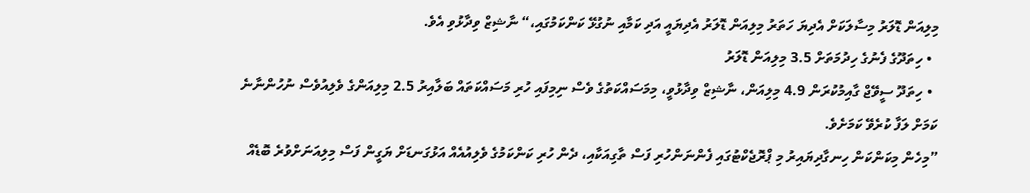މިލިއަން ޑޮލަރު މިސާލަކަށް އެދިޔަ ހަތަރު މިލިއަން ޑޮލަރު އެދިޔައީ އަދި ކަމާއި ނުގުޅޭ ކަންކަމުގައި،“ ނާޝިޒް ވިދާޅުވި އެވެ.
  • ހިތަދޫގެ ފެނުގެ ހިދުމަތަށް 3.5 މިލިއަން ޑޮލަރު
  • ހިތަދޫ ސީވޭޖް ގާއިމުކުރަން 4.9 މިލިއަން، ނާޝިޒް ވިދާޅުވީ، މިމަސައްކަތުގެ ވެސް ނިމިފައި ހުރި މަސައްކަތައް ބަލާއިރު 2.5 މިލިއަންގެ ވެލިއުވެސް ނުހުންނާނެ ކަމަށް ލަފާ ކުރެވޭ ކަމަށެވެ.
”މިހެން މިކަންކަން ހިނގާދިޔައިރު މި ޕްރޮޖެކްޓުގައި ފެންނަންހުރި ފަސް ތާގިއަކާއި، ދެން ހުރި ކަންކަމުގެ ވެލިއުއެއް އަޅުގަނޑަށް ޔަގީން ފަސް މިލިއަނަށްވުރެ ބޮޑެއް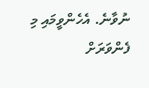ނުވާނެ. އެހެންވީމައި މި ފެންވަރަށް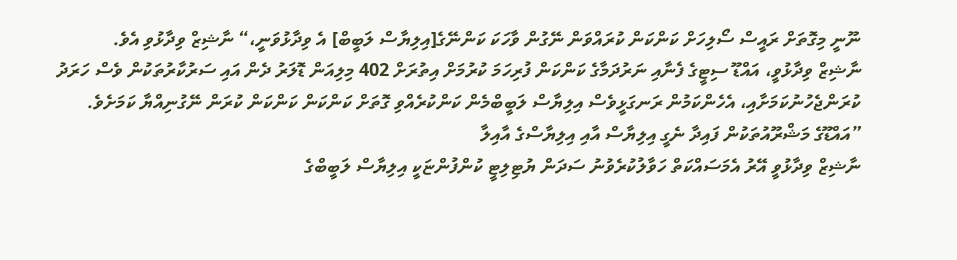ނޫނީ މިގޮތަށް ރައީސް ސޯލިހަށް ކަންކަން ކުރައްވަން ނޭގުން ވާހަކަ ކަންނޭގެ[އިލިޔާސް ލަބީބް] އެ ވިދާޅުވަނީ،“ ނާޝިޒް ވިދާޅުވި އެވެ.
ނާޝިޒް ވިދާޅުވީ، އައްޑޫ ސިޓީގެ ފެނާއި ނަރުދަމާގެ ކަންކަން ފުރިހަމަ ކުރުމަށް އިތުރަށް 402 މިލިއަން ޑޮލަރު ދެން އައި ސަރުކާރުތަކުން ވެސް ހަރަދު ކުރަންޖެހުނުކަމަށާއި، އެހެންކަމުން ރަނގަޅީވެސް އިލިޔާސް ލަބީބްމެން ކަންކުރެއްވި ގޮތަށް ކަންކަން ކަންކަން ކުރަން ނޭގުނިއްޔާ ކަމަށެވެ.
”އައްޑޫގެ މަޝްރޫއުތަކުން ފައިދާ ނެގީ އިލިޔާސް އާއި އިލިޔާސްގެ އާއިލާ
ނާޝިޒް ވިދާޅުވީ އޭރު އެމަސައްކަތް ހަވާލުކުރެވުނު ސަދަން ޔުޓިލިޓީ ކުންފުންޏަކީ އިލިޔާސް ލަބީބްގެ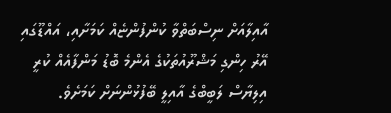އާއިލާއަށް ނިސްބަތްވާ ކުންފުންޏެއް ކަމަށާއި، އައްޑޫގައި އޭރު ހިންގި މަޝްރޫއުތަކުގެ އެންމެ ބޮޑު މަންފާއެއް ކުރީ އިލިޔާސް ލަބީބްގެ އާއިލީ ބޭފުޅުންނަށް ކަމަށެވެ.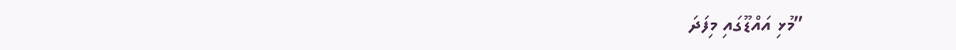”މުޅި އައްޑޫގައި މިފަދަ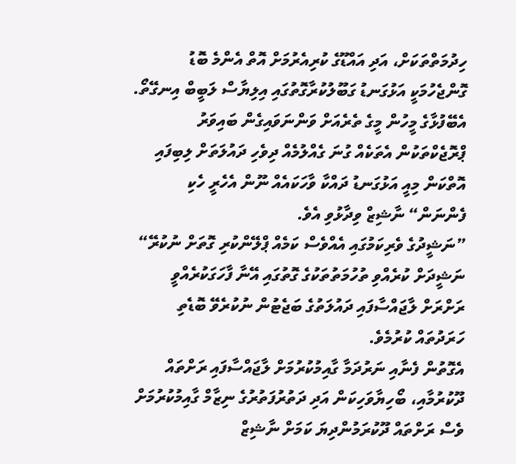ހިދުމަތްތަކަށް، އަދި އައްޑޫގެ ކުރިއެރުމަށް އޮތް އެންމެ ބޮޑު ގޮންޖެހުމަކީ އަޅުގަނޑު ގަބޫލުކުރާގޮތުގައި އިލިޔާސް ލަބީބް އިނގޭތޯ. އެބޭފުޅާގެ މީހުން މީގެ ތެރެއަށް ވަންނަވައިގެން ބައިވަރު ޕްރޮޖެކްތަކުން އެތަކެއް ގުނަ ގެއްލުމެއް ދިވެހި ދައުލަތަށް ލިބިފައި އޮތްކަން މިއީ އަޅުގަނޑު ދައްކާ ވާހަކައެއް ނޫން އެހެރީ ހެކި ފެންނަން“ ނާޝިޒް ވިދާޅުވި އެވެ.
”ނަޝީދުގެ ވެރިކަމުގައި އެއްވެސް ކަމެއް ޕްލޭންކުރި ގޮތަށް ނުކުރޭ“
ނަޝީދަށް ކުރެއްވި ތުހުމަތުތަކުގެ ގޮތުގައި އޭނާ ފާހަގަކުރެއްވީ ރަށްރަށް ލާޖައްސާފައި ދައުލަތުގެ ބަޖެޓުން ނުކުރެވޭ ބޮޑެތި ހަރަދުތައް ކުރުމެވެ.
އެގޮތުން ފެނާއި ނަރުދަމާ ގާއިމުކުރުމަށް ލާޖައްސާފައި ރަށްތައް ދޫކުރުމާއި، ބޯހިޔާވަހިކަން އަދި ދަތުރުފަތުރުގެ ނިޒާމް ގާއިމުކުރުމަށް ވެސް ރަށްތައް ދޫކުރަމުންދިޔަ ކަމަށް ނާޝިޒް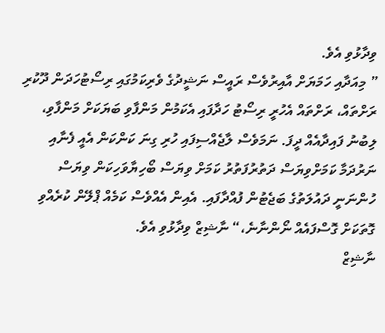ވިދާޅުވި އެވެ.
” މިއަދާއި ހަމަޔަށް އާއިރުވެސް ރައީސް ނަޝީދުގެ ވެރިކަމުގައި ރިސޯޓުހަދަން ދޫކުރި ރަށްތައް، ރަށްތައް އެހުރީ ރިސޯޓު ހަދާފައި އެކަމުން މަންފާވި ބަޔަކަށް މަންފާވި، ލިބުނު ފައިދާއެއް ދީފަ. ނަމަވެސް ލާޖެއްސިފައި ހުރި ގިނަ ކަންކަން އެއީ ފެނާއި ނަރުދަމާ ކަމަށްވިޔަސް ދަތުރުފަތުރު ކަމަށް ވިޔަސް ބޯހިޔާވަހިކަން ވިޔަސް ހުންނަނީ ދައުލަތުގެ ބަޖެޓުން ފުއްދާފައި. އެއިން އެއްވެސް ކަމެއް ޕްލޭން ކުރެއްވި ގޮތަކަށް ގޮސްފައެއް ނޯންނާނެ،“ ނާޝިޒް ވިދާޅުވި އެވެ.
ނާޝިޒް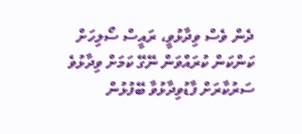ދެން ވެސް ވިދާޅުވީ، ރައީސް ސޯލިހަށް ކަންކަން ކުރައްވަން ނޭގޭ ކަމަށް ވިދާޅުވެ ސަރުކާރަށް ފާޑުވިދާޅުވާ ބޭފުޅުން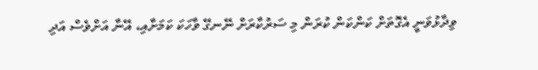ވިދާޅުވަނީ އެގޮތަށް ކަންކަން ކުރަން މި ސަރުކާރަށް ނޭނގޭ ވާހަކަ ކަމަށާއި، އޭނާ އަށްވެސް އަދި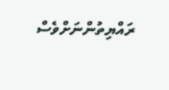ރައްޔިތުންނަށްވެސް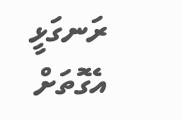ރަނގަޅީ އެގޮތަށް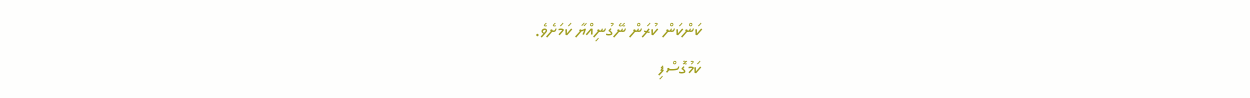ކަންކަން ކުރަން ނޭގުނިއްޔާ ކަމަށެވެ.
ކަމުގޮސްފި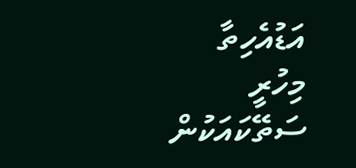އަޑުއެހިތާ މިހުރީ
ސަތޭކައަކުން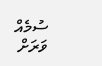ސުމެއް
ވަރަށް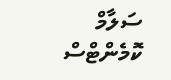ސަލާމް
ކޮމެންޓްސް